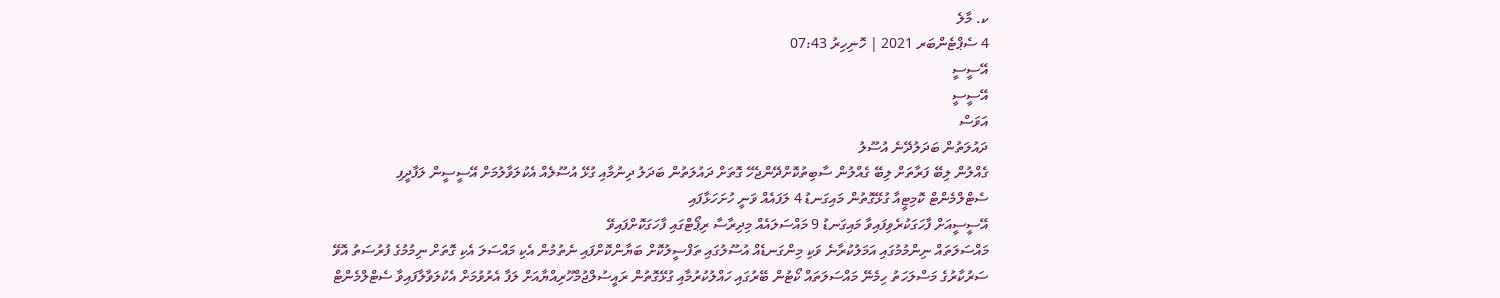ކ. މާލެ
4 ސެޕްޓެންބަރ 2021 | ހޮނިހިރު 07:43
އޭސީސީ
އޭސީސީ
އަވަސް
ދައުލަތުން ބަދަލުދޭނެ އުސޫލު
ގެއްލުން ލިބޭ ފަރާތަށް ލިބޭ ގެއްލުން ސާބިތުކޮށްދޭންޖެހޭ ގޮތަށް ދައުލަތުން ބަދަލު ދިނުމާއި ގުޅޭ އުސޫލެއް އެކުލަވާލުމަށް އޭސީސީން ލަފާދީފި
ސެޓްލްމެންޓް ކޮމިޓީއާ ގުޅޭގޮތުން މައިގަނޑު 4 ލަފައެއް ވަނީ ހުށަހަޅާފައި
އޭސީސީއަށް ފާހަގަކުރެވިފައިވާ މައިގަނޑު 9 މައްސަލައެއް މިދިރާސާ ރިޕޯޓްގައި ފާހަގަކޮށްފައިވޭ
މައްސަލަތައް ނިންމުމުގައި އަމަލުކުރާނެ ވަކި މިންގަނޑެއް އުސޫލުގައި ތަފްސީލުކޮށް ބަޔާންކޮށްފައި ނެތުމުން އެކި މައްސަލަ އެކި ގޮތަށް ނިމުމުގެ ފުރުސަތު އޮވޭ
ސަރުކާރުގެ މަސްލަހަތު ހިމެނޭ މައްސަލަތައް ކޯޓުން ބޭރުގައި ހައްލުކުރުމާއި ގުޅޭގޮތުން ރައީސުލްޖުމްހޫރިއްޔާއަށް ލަފާ އެރުވުމަށް އެކުލަވާލާފައިވާ ސެޓްލްމެންޓް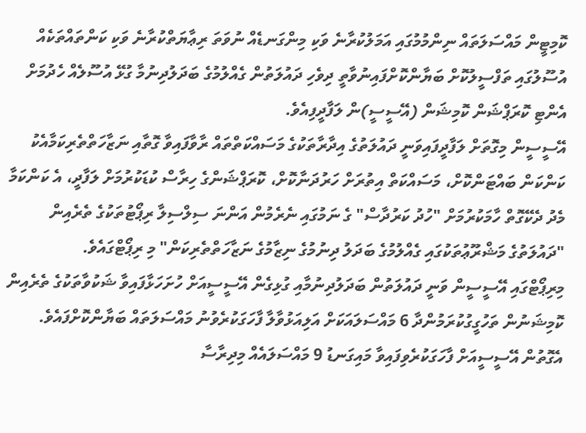ކޮމިޓީން މައްސަލަތައް ނިންމުމުގައި އަމަލުކުރާނެ ވަކި މިންގަނޑެއް ނުވަތަ ރިޢާޔަތްކުރާނެ ވަކި ކަންތައްތަކެއް އުސޫލުގައި ތަފްސީލުކޮށް ބަޔާންކޮށްފައިނުވާތީ ދިވެހި ދައުލަތުން ގެއްލުމުގެ ބަދަލުދިނުމާ ގުޅޭ އުސޫލެއް ހެދުމަށް އެންޓި ކޮރަޕްޝަން ކޮމިޝަން (އޭސީސީ)ން ލަފާދީފިއެވެ.
އޭސީސީން މިގޮތަށް ލަފާދީފައިވަނީ ދައުލަތުގެ އިދާރާތަކުގެ މަސައްކަތްތައް ރާވާފައިވާ ގޮތާއި ނަޒާހަތްތެރިކަމާއެކު ކަންކަން ބައްޓަންކޮށް، މަސައްކަތް އިތުރަށް ހަރުދަނާކޮށް، ކޮރަޕްޝަންގެ ހިރާސް ކުޑަކުރުމަށް ލަފާދީ، އެ ކަންކަމާ މެދު ދެކޭގޮތް ހާމަކުރުމަށް "ހުދު ކަރުދާސް" ގެ ނަމުގައި ނެރެމުން އަންނަ ސިލްސިލާ ރިޕޯޓުތަކުގެ ތެރެއިން "ދައުލަތުގެ މަޝްރޫޢުތަކުގައި ގެއްލުމުގެ ބަދަލު ދިނުމުގެ ނިޒާމުގެ ނަޒާހަތްތެރިކަން" މި ރިޕޯޓްގައެވެ.
މިރިޕޯޓްގައި އޭސީސީން ވަނީ ދައުލަތުން ބަދަލުދިނުމާއި ގުޅިގެން އޭސީސީއަށް ހުށަހަޅާފައިވާ ޝަކުވާތަކުގެ ތެރެއިން ކޮމިޝަނުން ތަހުގީގުކުރަމުންދާ 6 މައްސަލައަކަށް އަލިއަޅުވާލާ ފާހަގަކުރެވުނު މައްސަލަތައް ބަޔާންކޮށްފައެވެ. އެގޮތުން އޭސީސީއަށް ފާހަގަކުރެވިފައިވާ މައިގަނޑު 9 މައްސަލައެއް މިދިރާސާ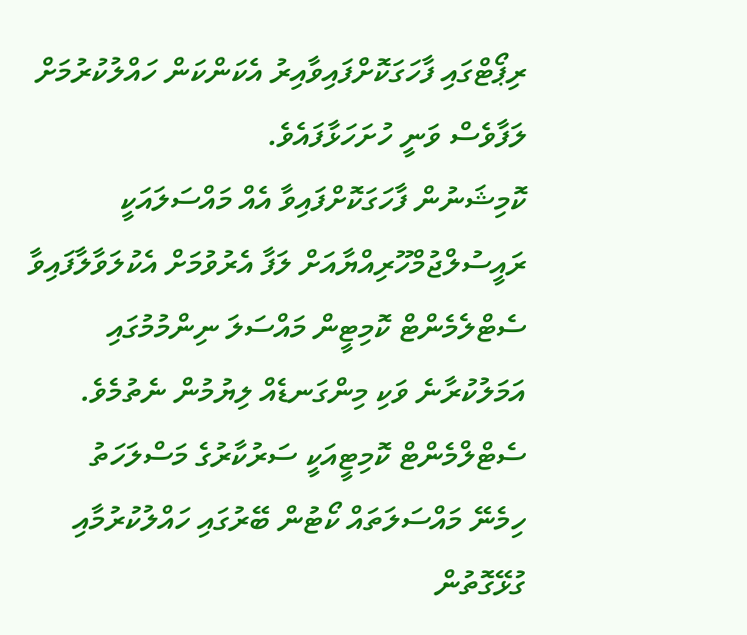ރިޕޯޓްގައި ފާހަގަކޮށްފައިވާއިރު އެކަންކަން ހައްލުކުރުމަށް ލަފާވެސް ވަނީ ހުށަހަޅާފައެވެ.
ކޮމިޝަނުން ފާހަގަކޮށްފައިވާ އެއް މައްސަލައަކީ ރައީސުލްޖުމްހޫރިއްޔާއަށް ލަފާ އެރުވުމަށް އެކުލަވާލާފައިވާ ސެޓްލެމެންޓް ކޮމިޓީން މައްސަލަ ނިންމުމުގައި އަމަލުކުރާނެ ވަކި މިންގަނޑެއް ލިޔުމުން ނެތުމެވެ. ސެޓްލްމެންޓް ކޮމިޓީއަކީ ސަރުކާރުގެ މަސްލަހަތު ހިމެނޭ މައްސަލަތައް ކޯޓުން ބޭރުގައި ހައްލުކުރުމާއި ގުޅޭގޮތުން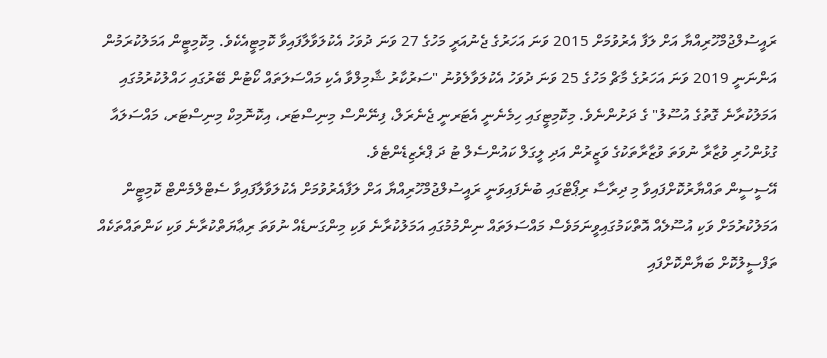ރައީސުލްޖުމްހޫރިއްޔާ އަށް ލަފާ އެރުވުމަށް 2015 ވަނަ އަހަރުގެ ޖެނުއަރީ މަހުގެ 27 ވަނަ ދުވަހު އެކުލަވާލާފައިވާ ކޮމިޓީއެކެވެ. މިކޮމިޓީން އަމަލުކުރަމުން އަންނަނީ 2019 ވަނަ އަހަރުގެ މާޗް މަހުގެ 25 ވަނަ ދުވަހު އެކުލަވާލެވުނު "ސަރުކާރު ޝާމިލްވާ އެކި މައްސަލަތައް ކޯޓުން ބޭރުގައި ހައްލުކުރުމުގައި އަމަލުކުރާނެ ގޮތުގެ އުސޫލު" ގެ ދަށުންނެވެ. މިކޮމިޓީގައި ހިމެނެނީ އެޓަރނީ ޖެނެރަލް، ފިނޭންސް މިނިސްޓަރ، އިކޮނޮމިކް މިނިސްޓަރ، މައްސަލައާ ގުޅުންހުރި ވުޒާރާ ނުވަތަ ވުޒާރާތަކުގެ ވަޒީރުން އަދި ލީގަލް ކައުންސެލް ޓު ދަ ޕްރެޒިޑެންޓެވެ.
އޭސީސީން ތައްޔާރުކޮށްފައިވާ މި ދިރާސާ ރިޕޯޓްގައި ބުނެފައިވަނީ ރައީސުލްޖުމްހޫރިއްޔާ އަށް ލަފާއެރުވުމަށް އެކުލަވާލާފައިވާ ސެޓްލްމެންޓް ކޮމިޓީން އަމަލުކުރުމަށް ވަކި އުސޫލެއް އޮތްކަމުގައިވީނަމަވެސް މައްސަލަތައް ނިންމުމުގައި އަމަލުކުރާނެ ވަކި މިންގަނޑެއް ނުވަތަ ރިޢާޔަތްކުރާނެ ވަކި ކަންތައްތަކެއް ތަފްސީލުކޮށް ބަޔާންކޮށްފައި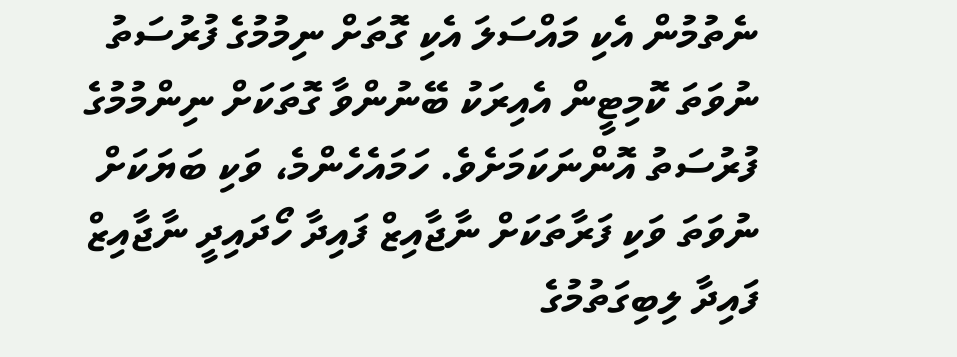ނެތުމުން އެކި މައްސަލަ އެކި ގޮތަށް ނިމުމުގެ ފުރުސަތު ނުވަތަ ކޮމިޓީން އެއިރަކު ބޭނުންވާ ގޮތަކަށް ނިންމުމުގެ ފުރުސަތު އޮންނަކަމަށެވެ. ހަމައެހެންމެ، ވަކި ބަޔަކަށް ނުވަތަ ވަކި ފަރާތަކަށް ނާޖާއިޒް ފައިދާ ހޯދައިދީ ނާޖާއިޒް ފައިދާ ލިބިގަތުމުގެ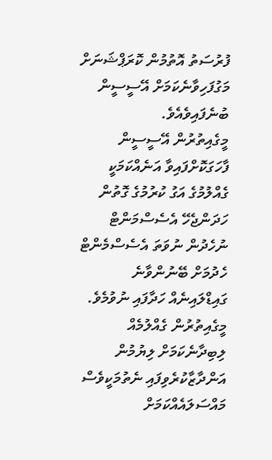ފުރުސަތު އޮތުމުން ކޮރަޕްޝަނަށް މަގުފަހިވާނެކަމަށް އޭސީސީން ބުނެފައިވެއެވެ.
މީގެއިތުރުން އޭސީސީން ފާހަގަކޮށްފައިވާ އަނެއްކަމަކީ ގެއްލުމުގެ އަގު ކުރުމުގެ ގޮތުން ހަދަންޖެހޭ އެސެސްމަންޓް ނުހެދުން ނުވަތަ އެސެސްމެންޓް ހެދުމަށް ބޭނުންވާނެ ގައިޑްލައިނެއް ހަދާފައި ނުވުމެވެ. މީގެއިތުރުން ގެއްލުމެއް ލިބިދާނެކަމަށް ލިޔުމުން އަންދާޒާކުރެވިފައި ނެތުމަކީވެސް މައްސަލައެއްކަމަށް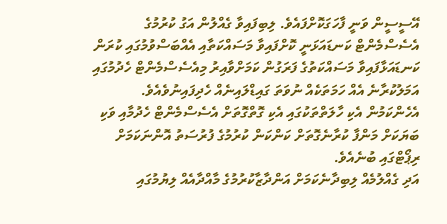އޭސީސީން ވަނީ ފާހަގަކޮށްފައެވެ. ލިބިފައިވާ ގެއްލުން އަގު ކުރުމުގެ އެސެސްމެންޓް ކަނޑައަޅަނީ ކޮށްފައިވާ މަސައްކަތާއި އެއްބަސްވުމުގައި ކުރަން ކަނޑައަޅާފައިވާ މަސައްކަތުގެ ފަރަގުން ކަމަށްވާއިރު މިއެސެސްމެންޓް ހެދުމުގައި އަމަލުކުރާނެ އެއް ހަމަތަކެއް ނުވަތަ ގައިޑްލައިނެއް ހެދިފައިނުވެއެވެ. އެހެންކަމުން އެކި ހާލަތްތަކުގައި އެކި ގޮތްގޮތަށް އެސެސްމެންޓް ހެދުމާއި ވަކި ބަޔަކަށް މަންފާ ކުރާނެގޮތަށް ކަންކަން ކުރުމުގެ ފުރުސަތު އޮންނަކަމަށް ރިޕޯޓްގައި ބުނެއެވެ.
އަދި ގެއްލުމެއް ލިބިދާނެކަމަށް އަންދާޒާކުރުމުގެ މާއްދާއެއް ލިޔުމުގައި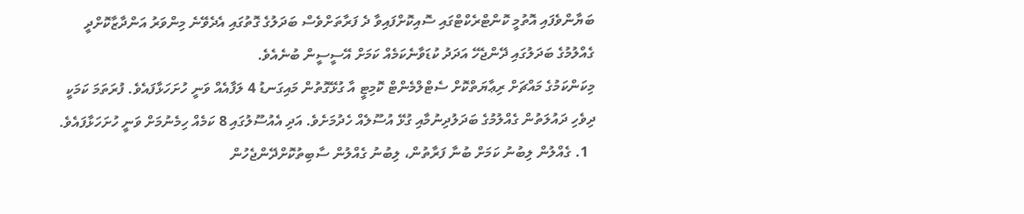ބަޔާންވެފައި އޮތުމީ ކޮންޓްރެކްޓްގައި ސޮއިކޮށްފައިވާ ދެ ފަރާތަށްވެސް ބަދަލުގެ ގޮތުގައި އެދެވޭނެ މިންވަރު އަންދާޒާކޮށްދީ ގެއްލުމުގެ ބަދަލުގައި ދޭންޖެހޭ އަދަދު ކުޑަވާނެކަމެއް ކަމަށް އޭސީސީން ބުނެއެވެ.
މިކަންކަމުގެ މައްޗަށް ރިޢާޔަތްކޮށް ސެޓްލްމެންޓް ކޮމިޓީ އާ ގުޅޭގޮތުން މައިގަނޑު 4 ލަފާއެއް ވަނީ ހުށަހަޅާފައެވެ. ފުރަތަމަ ކަމަކީ ދިވެހި ދައުލަތުން ގެއްލުމުގެ ބަދަލުދިނުމާއި ގުޅޭ އުސޫލެއް ހެދުމަށެވެ. އަދި އެއުސޫލުގައި 8 ކަމެއް ހިމެނުމަށް ވަނީ ހުށަހަޅާފައެވެ.
  1. ގެއްލުން ލިބުނު ކަމަށް ބުނާ ފަރާތުން، ލިބުނު ގެއްލުން ސާބިތުކޮށްދޭންޖެހުން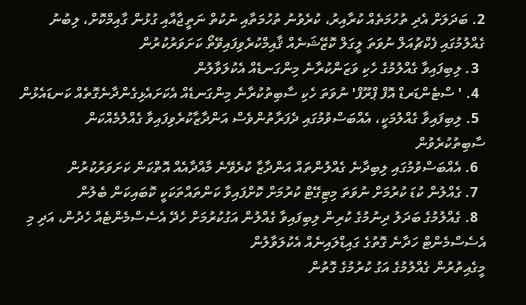2. ބަދަލަށް އެދި ތުހުމަތެއް ކުރާއިރު، ކުރެވުނު ތުހުމަތާއި ނުކުތް ނަތީޖާއާއި ގުޅުން ގާއިމްކޮށް، ލިބުނު ގެއްލުމުގައި ފެކްޗުއަލް ނުވަތަ ލީގަލް ކޮޒޭޝަނެއް ޤާއިމްކުރެވިފައިވޭތޯ ކަށަވަރުކުރުން
  3. ލިބިފައިވާ ގެއްލުމުގެ ހެކި ވަޒަންކުރާނެ މިންގަނޑެއް އެކުލަވާލުން
  4. ' ސްޓެންޑަރޑް އޮފް ޕްރޫފް' ނުވަތަ ހެކި ސާބިތުކުރާނެ މިންގަނޑެއް އެކަށައެޅިގެންދާނެގޮތެއް ކަނޑައެޅުން
  5. ލިބިފައިވާ ގެއްލުމަކީ، އެއްބަސްވުމުގައި ދެފަރާތުންވެސް އަންދާޒާކުރެވިފައިވާ ގެއްލުމެއްކަން ސާބިތުކުރެވުން
  6. އެއްބަސްވުމުގައި ލިބިދާނެ ގެއްލުންތައް އަންދާޒާ ކުރެވޭނެ މާއްދާއެއް އޮތްކަން ކަށަވަރުކުރުން
  7. ގެއްލުން ކުޑަ ކުރުމަށް ނުވަތަ މިޓިގޭޓް ކުރުމަށް ކޮށްފައިވާ ކަންތައްތަކަކީ ކޮބައިކަން ބެލުން
  8. ގެއްލުމުގެ ބަދަލު ދިނުމުގެ ކުރިން ލިބިފައިވާ ގެއްލުން އަގުކުރުމަށް ހެދޭ އެސެސްމެންޓެއް ހެދުން، އަދި މި އެސެސްމެންޓް ހަދާނެ ގޮތުގެ ގައިޑްލައިނެއް އެކުލަވާލުން
މީގެއިތުރުން ގެއްލުމުގެ އަގު ކުރުމުގެ ގޮތުން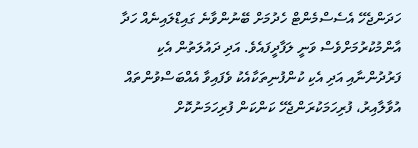ހަދަންޖެހޭ އެސެސްމެންޓް ހެދުމަށް ބޭނުންވާނެ ގައިޑްލައިނެއް ހަދާ އާންމުކުރުމަށްވެސް ވަނީ ލަފާދީފައެވެ. އަދި ދައުލަތުން އެކި ފަރުދުންނާއި އަދި އެކި ކުންފުނިތަކާއެކު ވެފައިވާ އެއްބަސްވުންތައް އުވާލާއިރު، ފުރިހަމަކުރަންޖެހޭ ކަންކަން ފުރިހަމަނުކޮށް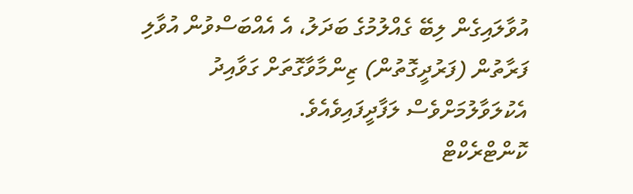އުވާލައިގެން ލިބޭ ގެއްލުމުގެ ބަދަލު، އެ އެއްބަސްވުން އުވާލި ފަރާތުން (ފަރުދީގޮތުން) ޒިންމާވާގޮތަށް ގަވާއިދު އެކުލަވާލުމަށްވެސް ލަފާދީފައިވެއެވެ.
ކޮންޓްރެކްޓް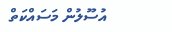އުސޫލުން މަސައްކަތް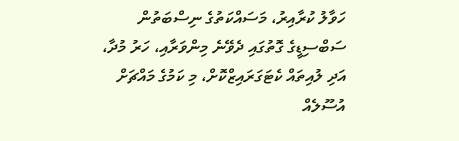ހަވާލު ކުރާއިރު، މަސައްކަތުގެ ނިސްބަތުން ސަބްސިޑީގެ ގޮތުގައި ދެވޭނެ މިންވަރާއި، ހަރު މުދާ، އަދި ލުއިތައް ކެޓަގަރައިޒްކޮށް، މި ކަމުގެ މައްޗަށް އުސޫލެއް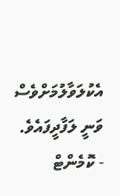އެކުލަވާލުމަށްވެސް ވަނީ ލަފާދީފައެވެ.
- ކޮމެންޓް